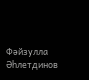Фәйзулла Әһлетдинов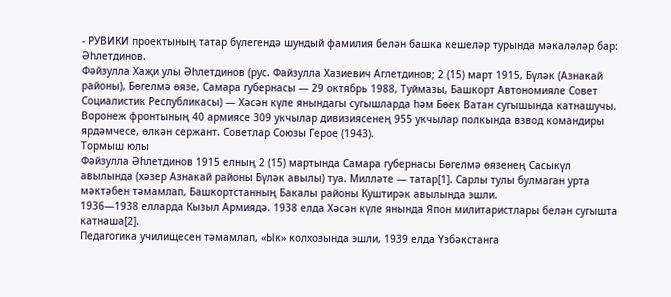- РУВИКИ проектының татар бүлегендә шундый фамилия белән башка кешеләр турында мәкаләләр бар: Әһлетдинов.
Фәйзулла Хаҗи улы Әһлетдинов (рус. Файзулла Хазиевич Аглетдинов; 2 (15) март 1915, Бүләк (Азнакай районы), Бөгелмә өязе, Самара губернасы — 29 октябрь 1988, Туймазы, Башкорт Автономияле Совет Социалистик Республикасы) — Хәсән күле янындагы сугышларда һәм Бөек Ватан сугышында катнашучы. Воронеж фронтының 40 армиясе 309 укчылар дивизиясенең 955 укчылар полкында взвод командиры ярдәмчесе, өлкән сержант. Советлар Союзы Герое (1943).
Тормыш юлы
Фәйзулла Әһлетдинов 1915 елның 2 (15) мартында Самара губернасы Бөгелмә өязенең Сасыкүл авылында (хәзер Азнакай районы Бүләк авылы) туа. Милләте — татар[1]. Сарлы тулы булмаган урта мәктәбен тәмамлап, Башкортстанның Бакалы районы Куштирәк авылында эшли.
1936—1938 елларда Кызыл Армиядә. 1938 елда Хәсән күле янында Япон милитаристлары белән сугышта катнаша[2].
Педагогика училищесен тәмамлап, «Ык» колхозында эшли, 1939 елда Үзбәкстанга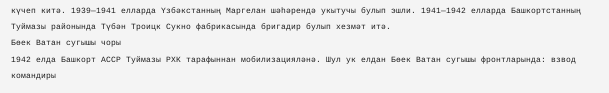күчеп китә. 1939—1941 елларда Үзбәкстанның Маргелан шәһәрендә укытучы булып эшли. 1941—1942 елларда Башкортстанның Туймазы районында Түбән Троицк Сукно фабрикасында бригадир булып хезмәт итә.
Бөек Ватан сугышы чоры
1942 елда Башкорт АССР Туймазы РХК тарафыннан мобилизацияләнә. Шул ук елдан Бөек Ватан сугышы фронтларында: взвод командиры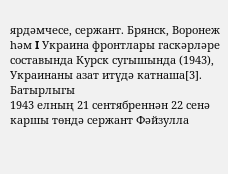ярдәмчесе, сержант. Брянск, Воронеж һәм I Украина фронтлары гаскәрләре составында Курск сугышында (1943), Украинаны азат итүдә катнаша[3].
Батырлыгы
1943 елның 21 сентябреннән 22 сенә каршы төндә сержант Фәйзулла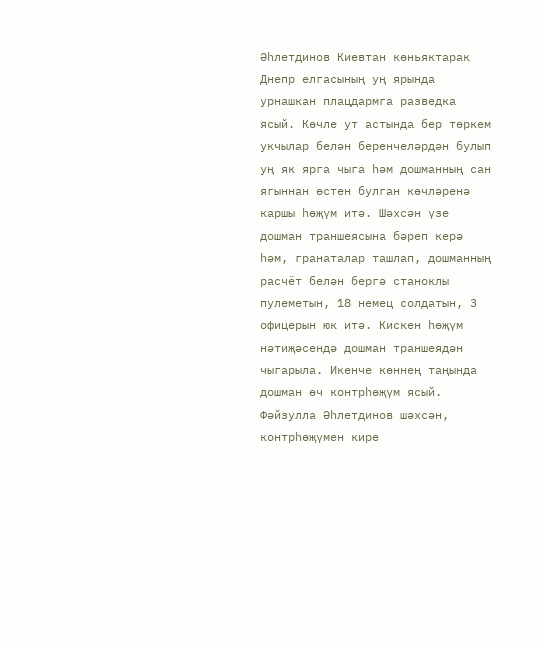Әһлетдинов Киевтан көньяктарак Днепр елгасының уң ярында урнашкан плацдармга разведка ясый. Көчле ут астында бер төркем укчылар белән беренчеләрдән булып уң як ярга чыга һәм дошманның сан ягыннан өстен булган көчләренә каршы һөҗүм итә. Шәхсән үзе дошман траншеясына бәреп керә һәм, гранаталар ташлап, дошманның расчёт белән бергә станоклы пулеметын, 18 немец солдатын, 3 офицерын юк итә. Кискен һөҗүм нәтиҗәсендә дошман траншеядән чыгарыла. Икенче көннең таңында дошман өч контрһөҗүм ясый. Фәйзулла Әһлетдинов шәхсән, контрһөҗүмен кире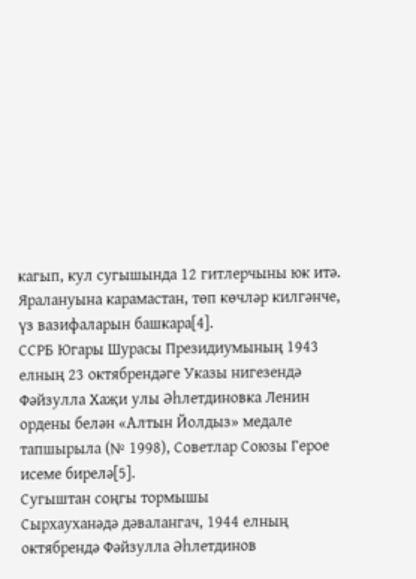кагып, кул сугышында 12 гитлерчыны юк итә. Яралануына карамастан, төп көчләр килгәнче, үз вазифаларын башкара[4].
ССРБ Югары Шурасы Президиумының 1943 елның 23 октябрендәге Указы нигезендә Фәйзулла Хаҗи улы Әһлетдиновка Ленин ордены белән «Алтын Йолдыз» медале тапшырыла (№ 1998), Советлар Союзы Герое исеме бирелә[5].
Сугыштан соңгы тормышы
Сырхауханәдә дәвалангач, 1944 елның октябрендә Фәйзулла Әһлетдинов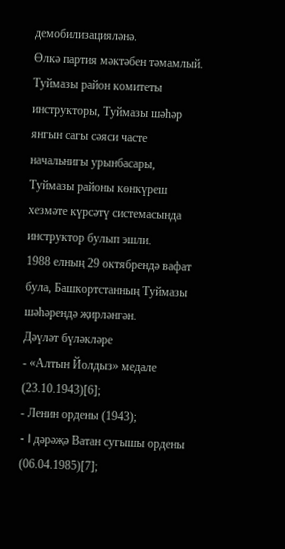демобилизацияләнә.
Өлкә партия мәктәбен тәмамлый. Туймазы район комитеты инструкторы, Туймазы шәһәр янгын сагы сәяси часте начальнигы урынбасары, Туймазы районы көнкүреш хезмәте күрсәтү системасында инструктор булып эшли.
1988 елның 29 октябрендә вафат була, Башкортстанның Туймазы шәһәрендә җирләнгән.
Дәүләт бүләкләре
- «Алтын Йолдыз» медале (23.10.1943)[6];
- Ленин ордены (1943);
- I дәрәҗә Ватан сугышы ордены (06.04.1985)[7];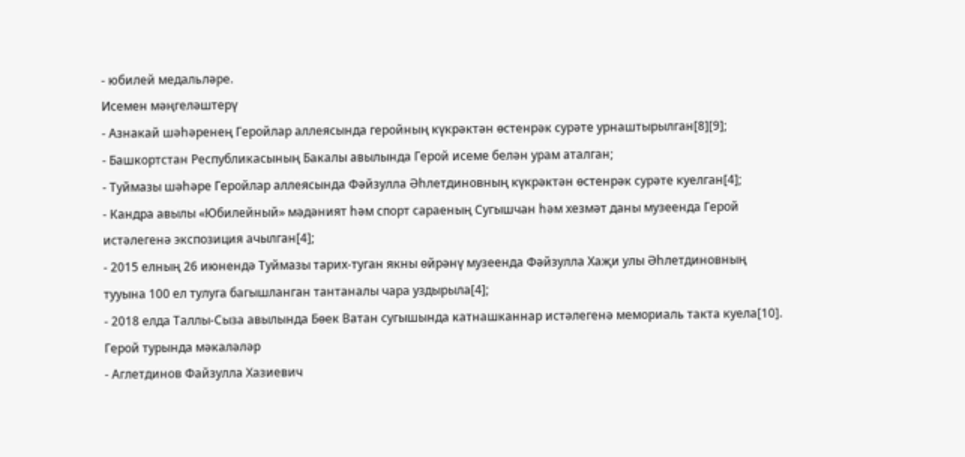- юбилей медальләре.
Исемен мәңгеләштерү
- Азнакай шәһәренең Геройлар аллеясында геройның күкрәктән өстенрәк сурәте урнаштырылган[8][9];
- Башкортстан Республикасының Бакалы авылында Герой исеме белән урам аталган;
- Туймазы шәһәре Геройлар аллеясында Фәйзулла Әһлетдиновның күкрәктән өстенрәк сурәте куелган[4];
- Кандра авылы «Юбилейный» мәдәният һәм спорт сараеның Сугышчан һәм хезмәт даны музеенда Герой истәлегенә экспозиция ачылган[4];
- 2015 елның 26 июнендә Туймазы тарих-туган якны өйрәнү музеенда Фәйзулла Хаҗи улы Әһлетдиновның тууына 100 ел тулуга багышланган тантаналы чара уздырыла[4];
- 2018 елда Таллы-Сыза авылында Бөек Ватан сугышында катнашканнар истәлегенә мемориаль такта куела[10].
Герой турында мәкаләләр
- Аглетдинов Файзулла Хазиевич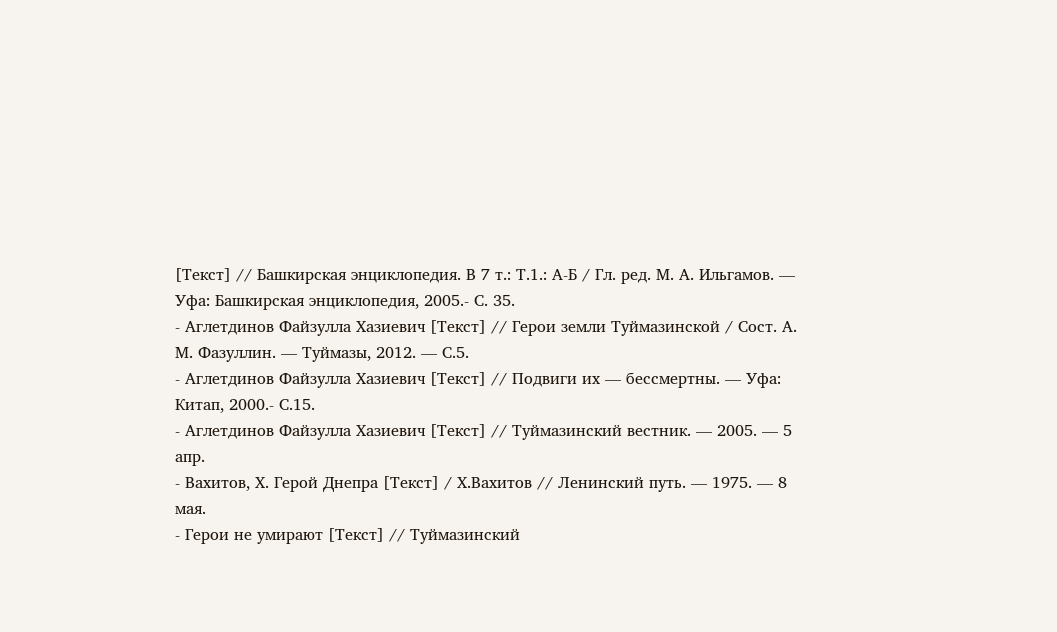[Текст] // Башкирская энциклопедия. В 7 т.: Т.1.: А-Б / Гл. ред. М. А. Ильгамов. — Уфа: Башкирская энциклопедия, 2005.- С. 35.
- Аглетдинов Файзулла Хазиевич [Текст] // Герои земли Туймазинской / Сост. А. М. Фазуллин. — Туймазы, 2012. — С.5.
- Аглетдинов Файзулла Хазиевич [Текст] // Подвиги их — бессмертны. — Уфа: Китап, 2000.- С.15.
- Аглетдинов Файзулла Хазиевич [Текст] // Туймазинский вестник. — 2005. — 5 апр.
- Вахитов, Х. Герой Днепра [Текст] / Х.Вахитов // Ленинский путь. — 1975. — 8 мая.
- Герои не умирают [Текст] // Туймазинский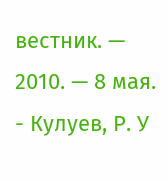вестник. — 2010. — 8 мая.
- Кулуев, Р. У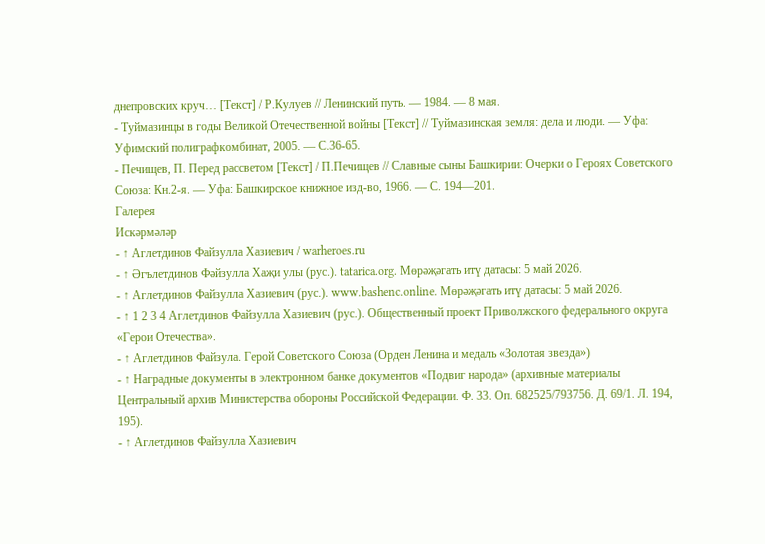днепровских круч… [Текст] / Р.Кулуев // Ленинский путь. — 1984. — 8 мая.
- Туймазинцы в годы Великой Отечественной войны [Текст] // Туймазинская земля: дела и люди. — Уфа: Уфимский полиграфкомбинат, 2005. — С.36-65.
- Печищев, П. Перед рассветом [Текст] / П.Печищев // Славные сыны Башкирии: Очерки о Героях Советского Союза: Кн.2-я. — Уфа: Башкирское книжное изд-во, 1966. — С. 194—201.
Галерея
Искәрмәләр
- ↑ Аглетдинов Файзулла Хазиевич / warheroes.ru
- ↑ Әгълетдинов Фәйзулла Хаҗи улы (рус.). tatarica.org. Мөрәҗәгать итү датасы: 5 май 2026.
- ↑ Аглетдинов Файзулла Хазиевич (рус.). www.bashenc.online. Мөрәҗәгать итү датасы: 5 май 2026.
- ↑ 1 2 3 4 Аглетдинов Файзулла Хазиевич (рус.). Общественный проект Приволжского федерального округа «Герои Отечества».
- ↑ Аглетдинов Файзула. Герой Советского Союза (Орден Ленина и медаль «Золотая звезда»)
- ↑ Наградные документы в электронном банке документов «Подвиг народа» (архивные материалы Центральный архив Министерства обороны Российской Федерации. Ф. 33. Оп. 682525/793756. Д. 69/1. Л. 194, 195).
- ↑ Аглетдинов Файзулла Хазиевич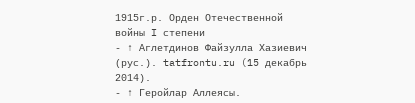1915г.р. Орден Отечественной войны I степени
- ↑ Аглетдинов Файзулла Хазиевич (рус.). tatfrontu.ru (15 декабрь 2014).
- ↑ Геройлар Аллеясы.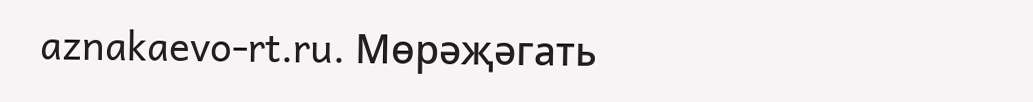aznakaevo-rt.ru. Мөрәҗәгать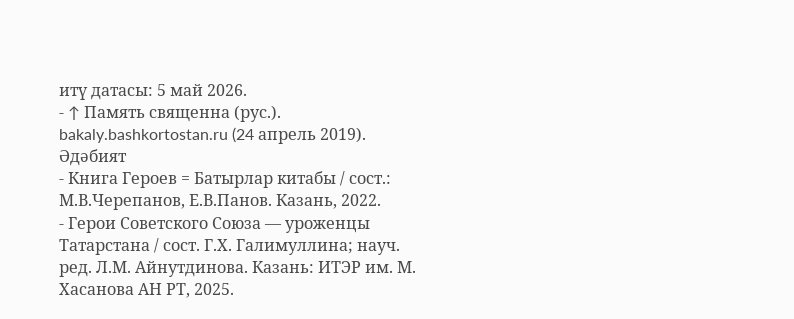итү датасы: 5 май 2026.
- ↑ Память священна (рус.). bakaly.bashkortostan.ru (24 апрель 2019).
Әдәбият
- Книга Героев = Батырлар китабы / сост.: М.В.Черепанов, Е.В.Панов. Казань, 2022.
- Герои Советского Союза — уроженцы Татарстана / сост. Г.Х. Галимуллина; науч. ред. Л.М. Айнутдинова. Казань: ИТЭР им. М. Хасанова АН РТ, 2025.